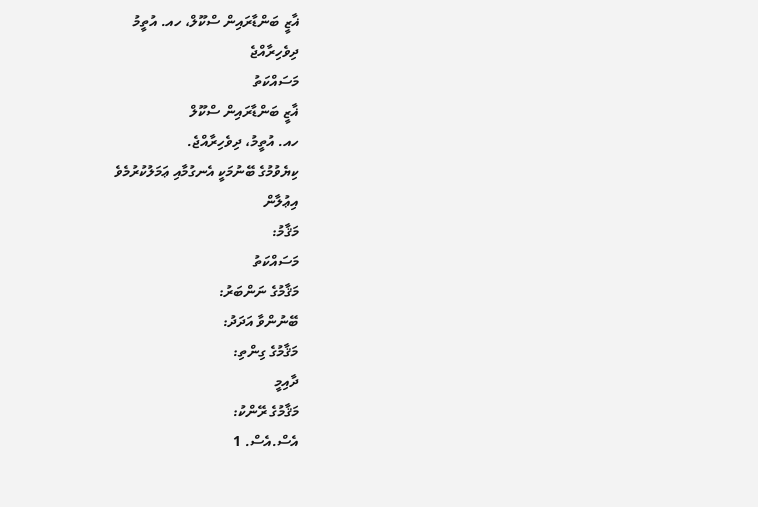ޣާޒީ ބަންޑާރައިން ސްކޫލް، ހއ. އުތީމު
ދިވެހިރާއްޖެ
މަސައްކަތު
ޣާޒީ ބަންޑާރައިން ސްކޫލް
ހއ. އުތީމު، ދިވެހިރާއްޖެ.
ކިޔެވުމުގެ ބޭނުމަކީ އެނގުމާއި ޢަމަލުކުރުމެވެ
އިޢުލާން
މަޤާމު:
މަސައްކަތު
މަޤާމުގެ ނަންބަރު:
ބޭނުންވާ އަދަދު:
މަޤާމުގެ ގިންތި:
ދާއިމީ
މަޤާމުގެ ރޭންކު:
އެސް.އެސް. 1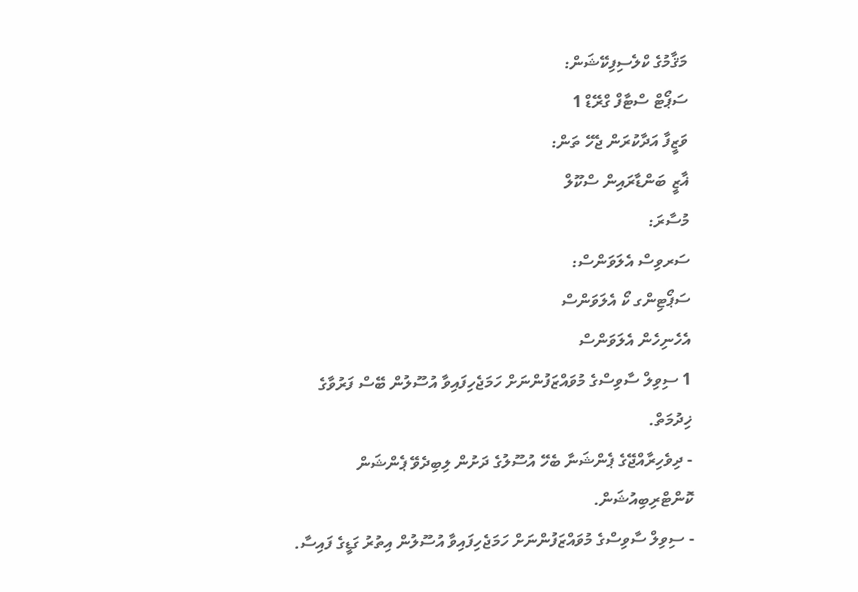މަޤާމުގެ ކްލެސިފިކޭޝަން:
ސަޕޯޓް ސްޓާފް ގްރޭޑް 1
ވަޒީފާ އަދާކުރަން ޖެހޭ ތަން:
ޣާޒީ ބަންޑާރައިން ސްކޫލް
މުސާރަ:
ސަރވިސް އެލަވަންސް:
ސަޕޯޓިންގ ކޯ އެލަވަންސް
އެހެނިހެން އެލަވަންސް
1 ސިވިލް ސާވިސްގެ މުވައްޒަފުންނަށް ހަމަޖެހިފައިވާ އުސޫލުން ބޭސް ފަރުވާގެ ޚިދުމަތް.
- ދިވެހިރާއްޖޭގެ ޕެންޝަނާ ބެހޭ އުސޫލުގެ ދަށުން ލިބިދެވޭ ޕެންޝަން ކޮންޓްރިބިއުޝަން.
- ސިވިލް ސާވިސްގެ މުވައްޒަފުންނަށް ހަމަޖެހިފައިވާ އުސޫލުން އިތުރު ގަޑީގެ ފައިސާ.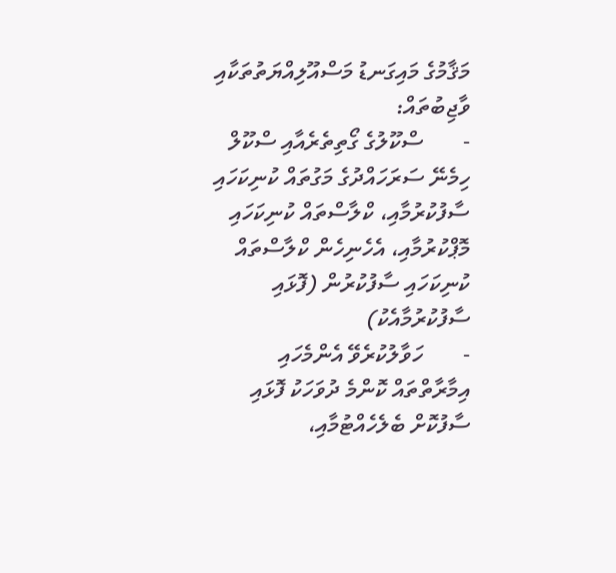މަޤާމުގެ މައިގަނޑު މަސްއޫލިއްޔަތުތަކާއި ވާޖިބުތައް:
-       ސްކޫލުގެ ގޯތިތެރެއާއި ސްކޫލް ހިމެނޭ ސަރަހައްދުގެ މަގުތައް ކުނިކަހައި ސާފުކުރުމާއި، ކްލާސްތައް ކުނިކަހައި މޮޕްކުރުމާއި، އެހެނިހެން ކްލާސްތައް ކުނިކަހައި ސާފުކުރުން (ފޮޅައި ސާފުކުރުމާއެކު)
-       ހަވާލުކުރެވޭ އެންމެހައި އިމާރާތްތައް ކޮންމެ ދުވަހަކު ފޮޅައި ސާފުކޮށް ބެލެހެއްޓުމާއި،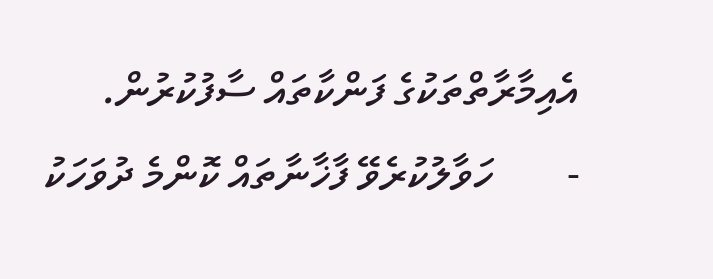އެއިމާރާތްތަކުގެ ފަންކާތައް ސާފުކުރުން.
-       ހަވާލުކުރެވޭ ފާޚާނާތައް ކޮންމެ ދުވަހަކު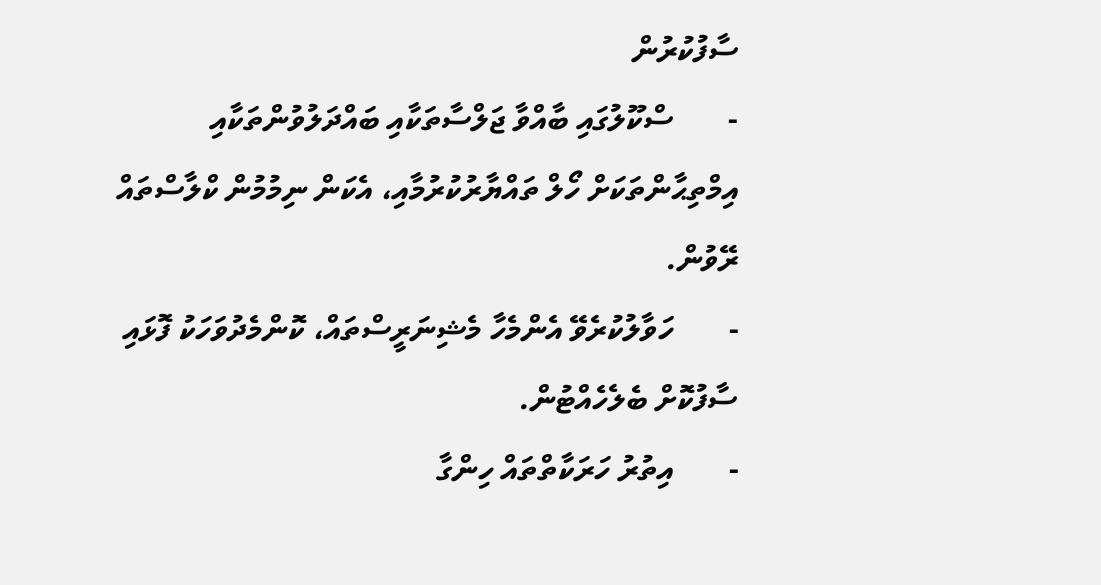ސާފުކުރުން
-       ސްކޫލުގައި ބާއްވާ ޖަލްސާތަކާއި ބައްދަލުވުންތަކާއި އިމްތިޙާންތަކަށް ހޯލް ތައްޔާރުކުރުމާއި، އެކަން ނިމުމުން ކްލާސްތައް ރޭވުން.
-       ހަވާލުކުރެވޭ އެންމެހާ މެޝިނަރީސްތައް، ކޮންމެދުވަހަކު ފޮޅައި ސާފުކޮށް ބެލެހެއްޓުން.
-       އިތުރު ހަރަކާތްތައް ހިންގާ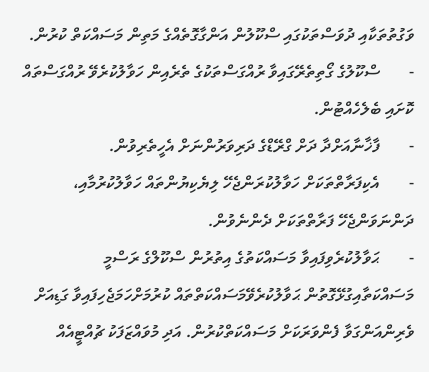ވަގުތުތަކާއި ދުވަސްތަކުގައި ސްކޫލުން އަންގާގޮތެއްގެ މަތިން މަސައްކަތް ކުރުން.
-       ސްކޫލުގެ ގޯތިތެރޭގައިވާ ރުއްގަސްތަކުގެ ތެރެއިން ހަވާލުކުރެވޭ ރުއްގަސްތައް ކޮށައި ބެލެހެއްޓުން.
-       ފާޚާނާއަށްދާ ދަށް ގްރޭޑްގެ ދަރިވަރުންނަށް އެހީތެރިވުން.
-       އެކިފަރާތްތަކަށް ހަވާލުކުރަންޖެހޭ ލިޔެކިޔުންތައް ހަވާލުކުރުމާއި، ދަންނަވަންޖެހޭ ފަރާތްތަކަށް ދެންނެވުން.
-       ޙަވާލުކުރެވިފައިވާ މަސައްކަތުގެ އިތުރުން ސްކޫލްގެ ރަސްމީ މަސައްކަތާއިގުޅޭގޮތުން ޙަވާލުކުރެވޭމަސައްކަތްތައް ކުރުމަށްހަމަޖެހިފައިވާ ގަޑިއަށް ވެރިންއަންގަވާ ފެންވަރަކަށް މަސައްކަތްކުރުން. އަދި މުވައްޒަފަކު ޗުއްޓީއެއް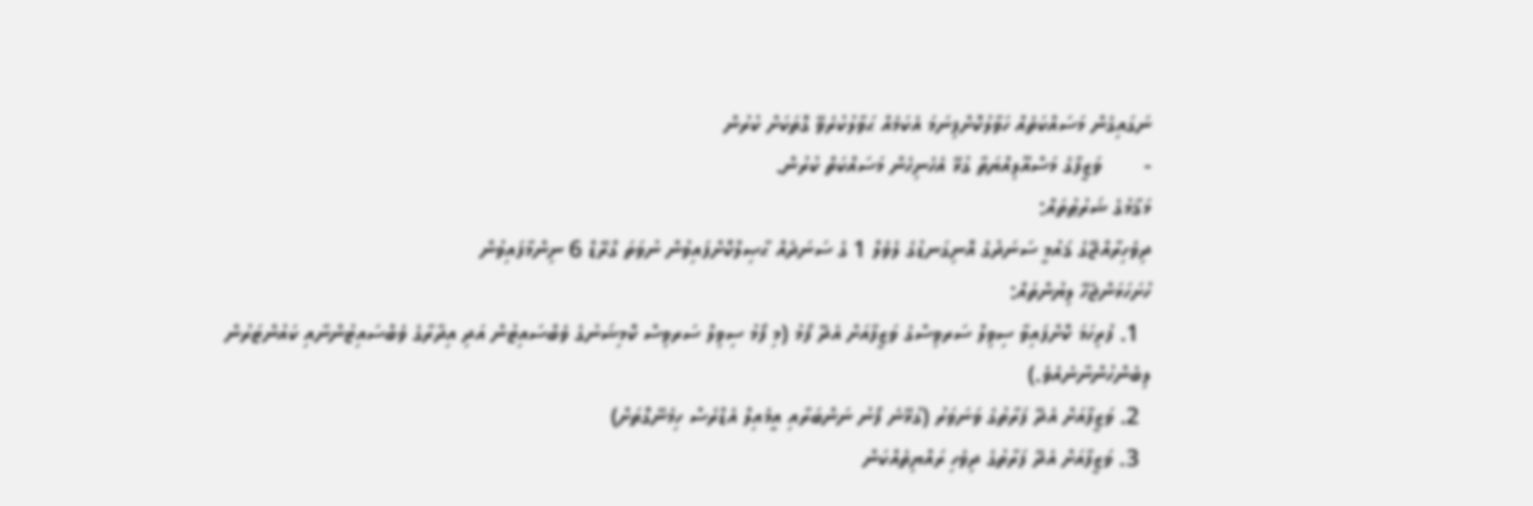ނަގައިގެން މަސައްކަތެއް ހަވާލުކޮށްފިނަމަ އެކަމެއް ޙަވާލުކުރެވޭ ގޮތަކަށް ކުރުން
-       ވަޒީފާގެ މަސްއޫލިއްޔަތާ ގުޅޭ އެހެނިހެން މަސައްކަތް ކުރުން.
މަޤާމުގެ ޝަރުޠުތައް:
ދިވެހިރާއްޖޭގެ ޤައުމީ ސަނަދުގެ އޮނިގަނޑުގެ ލެވެލް 1 ގެ ސަނަދެއް ޙާޞިލްކޮށްފައިވުން ނުވަތަ ގްރޭޑް 6 ނިންމާފައިވުން
ހުށަހަޅަންޖެހޭ ލިޔުންތައް:
  1. ފުރިހަމަ ކޮށްފައިވާ ސިވިލް ސަރވިސްގެ ވަޒީފާއަށް އެދޭ ފޯމު (މި ފޯމު ސިވިލް ސަރވިސް ކޮމިޝަނުގެ ވެބްސައިޓުން އަދި އިދާރާގެ ވެބްސައިޓުންނާއި ކައުންޓަރުން ލިބެންހުންނާނެއެވެ.)
  2. ވަޒީފާއަށް އެދޭ ފަރާތުގެ ވަނަވަރު (ގުޅޭނެ ފޯނު ނަންބަރާއި އީމެއިލް އެޑްރެސް ހިމެނޭގޮތަށް)
  3. ވަޒީފާއަށް އެދޭ ފަރާތުގެ ދިވެހި ރައްޔިތެއްކަން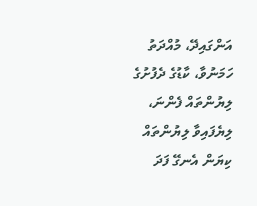އަންގައިދޭ، މުއްދަތު ހަމަނުވާ، ކާޑުގެ ދެފުށުގެ ލިޔުންތައް ފެންނަ، ލިޔެފައިވާ ލިޔުންތައް ކިޔަން އެނގޭ ފަދަ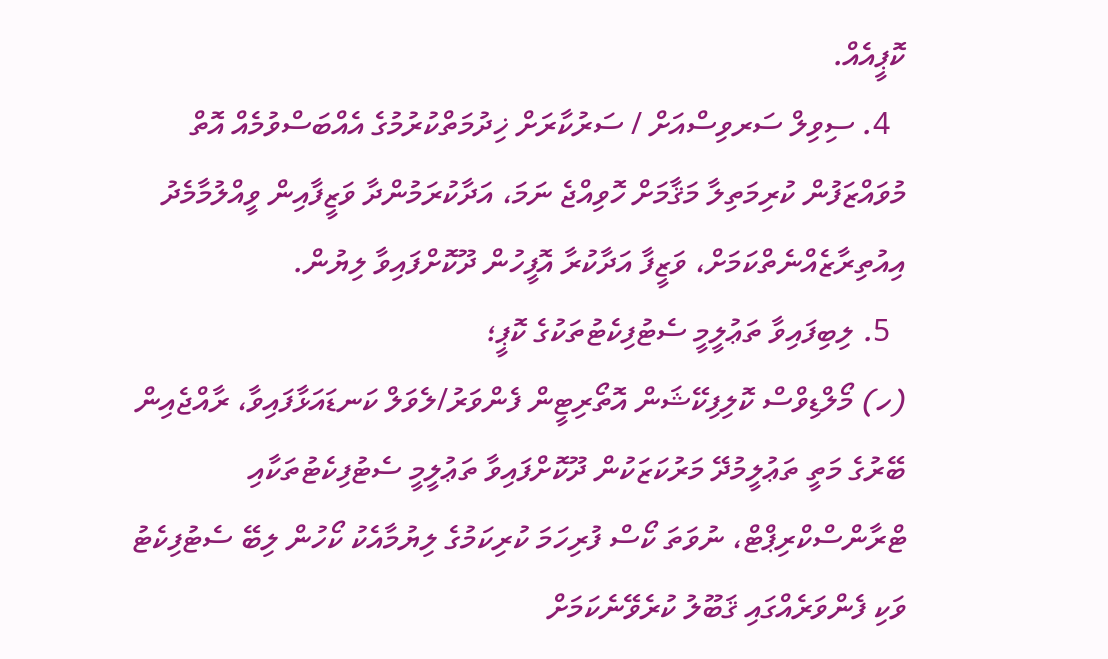ކޮޕީއެއް.
  4. ސިވިލް ސަރވިސްއަށް / ސަރުކާރަށް ޚިދުމަތްކުރުމުގެ އެއްބަސްވުމެއް އޮތް މުވައްޒަފުން ކުރިމަތިލާ މަޤާމަށް ހޮވިއްޖެ ނަމަ، އަދާކުރަމުންދާ ވަޒީފާއިން ވީއްލުމާމެދު އިއުތިރާޒެއްނެތްކަމަށް، ވަޒީފާ އަދާކުރާ އޮފީހުން ދޫކޮށްފައިވާ ލިޔުން.
  5. ލިބިފައިވާ ތަޢުލީމީ ސެޓުފިކެޓުތަކުގެ ކޮޕީ؛
(ހ) މޯލްޑިވްސް ކޮލިފިކޭޝަން އޮތޯރިޓީން ފެންވަރު/ލެވަލް ކަނޑައަޅާފައިވާ، ރާއްޖެއިން ބޭރުގެ މަތީ ތަޢުލީމުދޭ މަރުކަޒަކުން ދޫކޮށްފައިވާ ތަޢުލީމީ ސެޓުފިކެޓުތަކާއި ޓްރާންސްކްރިޕްޓް، ނުވަތަ ކޯސް ފުރިހަމަ ކުރިކަމުގެ ލިޔުމާއެކު ކޯހުން ލިބޭ ސެޓުފިކެޓު ވަކި ފެންވަރެއްގައި ޤަބޫލު ކުރެވޭނެކަމަށް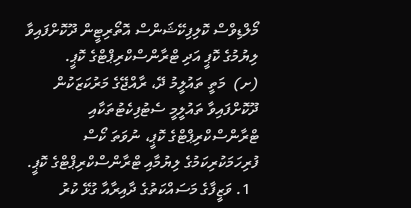މޯލްޑިވްސް ކޮލިފިކޭޝަންސް އޮތޯރިޓީން ދޫކޮށްފައިވާ ލިޔުމުގެ ކޮޕީ އަދި ޓްރާންސްކްރިޕްޓްގެ ކޮޕީ.
(ށ)  މަތީ ތައުލީމު ދޭ، ރާއްޖޭގެ މަރުކަޒަކުން ދޫކޮށްފައިވާ ތައުލީމީ ސެޓުފިކެޓުތަކާއި ޓްރާންސްކްރިޕްޓްގެ ކޮޕީ، ނުވަތަ ކޯސް ފުރިހަމަކުރިކަމުގެ ލިޔުމާއި ޓްރާންސްކްރިޕްޓްގެ ކޮޕީ.
  1. ވަޒީފާގެ މަސައްކަތުގެ ދާއިރާއާ ގުޅޭ ކުރު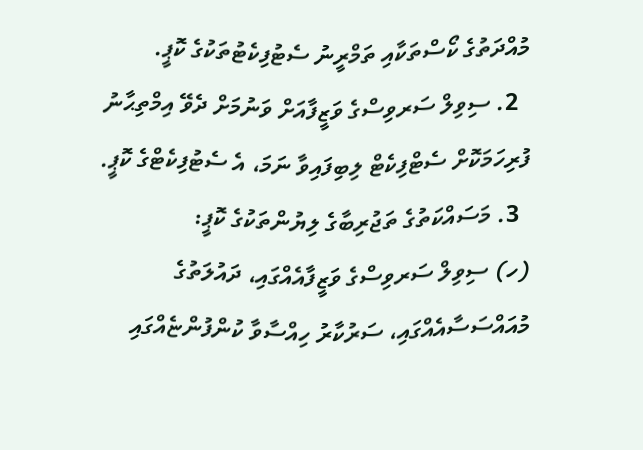މުއްދަތުގެ ކޯސްތަކާއި ތަމްރީނު ސެޓުފިކެޓުތަކުގެ ކޮޕީ.
  2. ސިވިލް ސަރވިސްގެ ވަޒީފާއަށް ވަނުމަށް ދެވޭ އިމްތިޙާނު ފުރިހަމަކޮށް ސެޓްފިކެޓް ލިބިފައިވާ ނަމަ، އެ ސެޓުފިކެޓްގެ ކޮޕީ.
  3. މަސައްކަތުގެ ތަޖުރިބާގެ ލިޔުންތަކުގެ ކޮޕީ:
(ހ) ސިވިލް ސަރވިސްގެ ވަޒީފާއެއްގައި، ދައުލަތުގެ މުއައްސަސާއެއްގައި، ސަރުކާރު ހިއްސާވާ ކުންފުންޏެއްގައި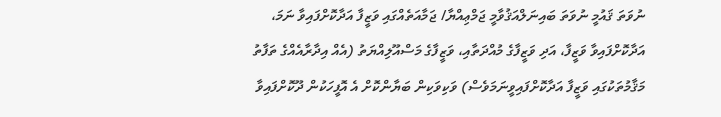ނުވަތަ ޤައުމީ ނުވަތަ ބައިނަލްއަޤުވާމީ ޖަމްޢިއްޔާ/ ޖަމާއަތެއްގައި ވަޒީފާ އަދާކޮށްފައިވާ ނަމަ، އަދާކޮށްފައިވާ ވަޒީފާ، އަދި ވަޒީފާގެ މުއްދަތާއި، ވަޒީފާގެ މަސްއޫލިއްޔަތު (އެއް އިދާރާއެއްގެ ތަފާތު މަޤާމުތަކުގައި ވަޒީފާ އަދާކޮށްފައިވީނަމަވެސް) ވަކިވަކިން ބަޔާންކޮށް އެ އޮފީހަކުން ދޫކޮށްފައިވާ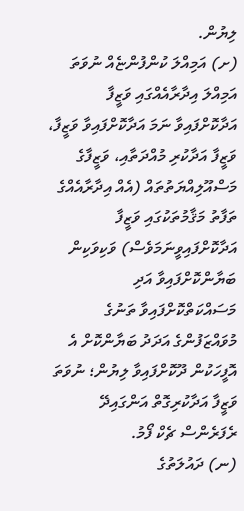ލިޔުން.
(ށ) އަމިއްލަ ކުންފުންޏެއް ނުވަތަ އަމިއްލަ އިދާރާއެއްގައި ވަޒީފާ އަދާކޮށްފައިވާ ނަމަ އަދާކޮށްފައިވާ ވަޒީފާ، ވަޒީފާ އަދާކުރި މުއްދަތާއި، ވަޒީފާގެ މަސްއޫލިއްޔަތުތައް (އެއް އިދާރާއެއްގެ ތަފާތު މަޤާމުތަކުގައި ވަޒީފާ އަދާކޮށްފައިވީނަމަވެސް) ވަކިވަކިން ބަޔާންކޮށްފައިވާ އަދި މަސައްކަތްކޮށްފައިވާ ތަނުގެ މުވައްޒަފުންގެ އަދަދު ބަޔާންކޮށް އެ އޮފީހަކުން ދޫކޮށްފައިވާ ލިޔުން؛ ނުވަތަ ވަޒީފާ އަދާކުރިގޮތް އަންގައިދޭ ރެފަރެންސް ޗެކް ފޯމު.
(ނ) ދައުލަތުގެ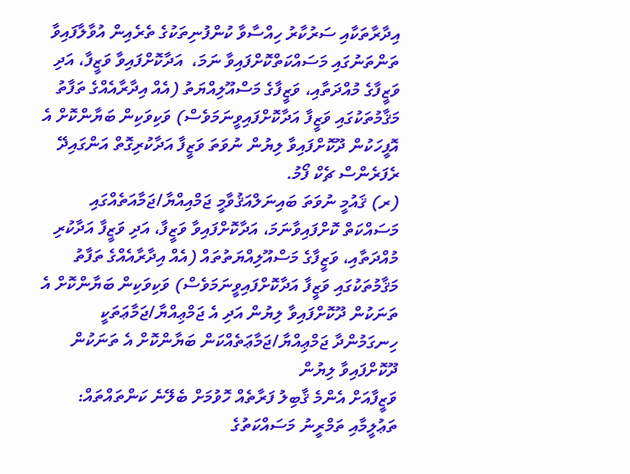އިދާރާތަކާއި ސަރުކާރު ހިއްސާވާ ކުންފުނިތަކުގެ ތެރެއިން އުވާލާފައިވާ ތަންތަނުގައި މަސައްކަތްކޮށްފައިވާ ނަމަ،  އަދާކޮށްފައިވާ ވަޒީފާ، އަދި ވަޒީފާގެ މުއްދަތާއި، ވަޒީފާގެ މަސްއޫލިއްޔަތު (އެއް އިދާރާއެއްގެ ތަފާތު މަޤާމުތަކުގައި ވަޒީފާ އަދާކޮށްފައިވީނަމަވެސް) ވަކިވަކިން ބަޔާންކޮށް އެ އޮފީހަކުން ދޫކޮށްފައިވާ ލިޔުން ނުވަތަ ވަޒީފާ އަދާކުރިގޮތް އަންގައިދޭ ރެފަރެންސް ޗެކް ފޯމު.
(ރ) ޤައުމީ ނުވަތަ ބައިނަލްއަޤުވާމީ ޖަމްއިއްޔާ/ޖަމާއަތެއްގައި މަސައްކަތް ކޮށްފައިވާނަމަ، އަދާކޮށްފައިވާ ވަޒީފާ، އަދި ވަޒީފާ އަދާކުރި މުއްދަތާއި، ވަޒީފާގެ މަސްއޫލިއްޔަތުތައް (އެއް އިދާރާއެއްގެ ތަފާތު މަޤާމުތަކުގައި ވަޒީފާ އަދާކޮށްފައިވީނަމަވެސް) ވަކިވަކިން ބަޔާންކޮށް އެ ތަނަކުން ދޫކޮށްފައިވާ ލިޔުން އަދި އެ ޖަމްޢިއްޔާ/ޖަމާޢަތަކީ ހިނގަމުންދާ ޖަމްޢިއްޔާ/ޖަމާޢަތެއްކަން ބަޔާންކޮށް އެ ތަނަކުން ދޫކޮށްފައިވާ ލިޔުން
ވަޒީފާއަށް އެންމެ ޤާބިލު ފަރާތެއް ހޮވުމަށް ބެލޭނެ ކަންތައްތައް:
ތަޢުލީމާއި ތަމްރީނު މަސައްކަތުގެ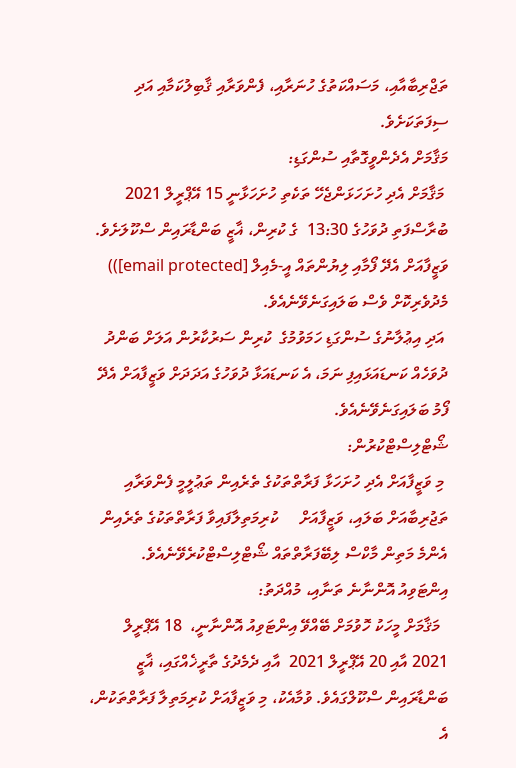ތަޖްރިބާއާއި، މަސައްކަތުގެ ހުނަރާއި، ފެންވަރާއި ޤާބިލުކަމާއި އަދި ސިފަތަކަށެވެ.
މަޤާމަށް އެދެންވީގޮތާއި ސުންގަޑި:
 މަޤާމަށް އެދި ހުށަހަޅަންޖެހޭ ތަކެތި ހުށަހަޅާނީ 15 އޭޕްރީލް 2021 ބުރާސްފަތި ދުވަހުގެ 13:30  ގެ ކުރިން، ޣާޒީ ބަންޑާރައިން ސްކޫލަށެވެ. ވަޒީފާއަށް އެދޭ ފޯމާއި ލިޔުންތައް އީ-މެއިލް [email protected])) މެދުވެރިކޮށް ވެސް ބަލައިގަނެވޭނެއެވެ.
 އަދި އިޢުލާނުގެ ސުންގަޑި ހަމަވުމުގެ  ކުރިން ސަރުކާރުން އަލަށް ބަންދު ދުވަހެއް ކަނޑައަޅައިފި ނަމަ، އެ ކަނޑައަޅާ ދުވަހުގެ އަދަދަށް ވަޒީފާއަށް އެދޭ ފޯމު ބަލައިގަނެވޭނެއެވެ.
ޝޯޓްލިސްޓްކުރުން:
 މި ވަޒީފާއަށް އެދި ހުށަހަޅާ ފަރާތްތަކުގެ ތެރެއިން ތަޢުލީމީ ފެންވަރާއި ތަޖުރިބާއަށް ބަލައި، ވަޒީފާއަށް     ކުރިމަތިލާފައިވާ ފަރާތްތަކުގެ ތެރެއިން އެންމެ މަތިން މާކްސް ލިބޭފަރާތްތައް ޝޯޓްލިސްޓްކުރެވޭނެއެވެ.
އިންޓަވިއު އޮންނާނެ ތަނާއި، މުއްދަތު:
  މަޤާމަށް މީހަކު ހޮވުމަށް ބޭއްވޭ އިންޓަވިއު އޮންނާނީ،  18 އޭޕްރީލް 2021 އާއި 20 އޭޕްރީލް 2021  އާއި ދެމެދުގެ ތާރީޚެއްގައި، ޣާޒީ ބަންޑާރައިން ސްކޫލްގައެވެ. ވުމާއެކު، މި ވަޒީފާއަށް ކުރިމަތިލާ ފަރާތްތަކުން، އެ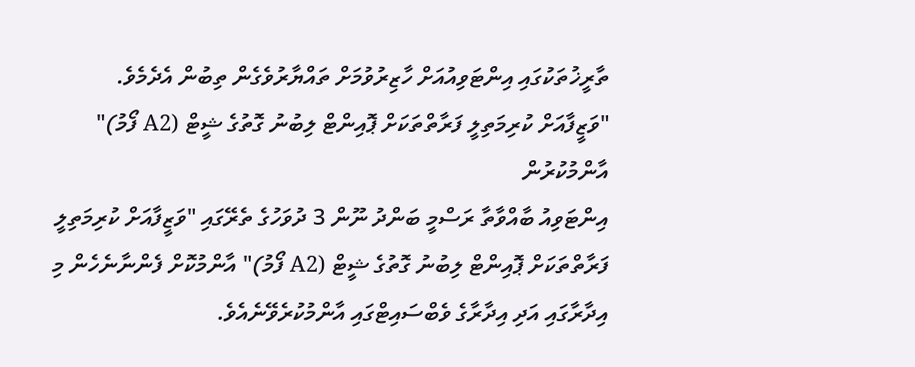ތާރީޚުތަކުގައި އިންޓަވިއުއަށް ހާޒިރުވުމަށް ތައްޔާރުވެގެން ތިބުން އެދެމެވެ.
"ވަޒީފާއަށް ކުރިމަތިލީ ފަރާތްތަކަށް ޕޮއިންޓް ލިބުނު ގޮތުގެ ޝީޓް (A2 ފޯމު)" އާންމުކުރުން
އިންޓަވިއު ބާއްވާތާ ރަސްމީ ބަންދު ނޫން 3 ދުވަހުގެ ތެރޭގައި "ވަޒީފާއަށް ކުރިމަތިލީ ފަރާތްތަކަށް ޕޮއިންޓް ލިބުނު ގޮތުގެ ޝީޓް (A2 ފޯމު)" އާންމުކޮށް ފެންނާނެހެން މި އިދާރާގައި އަދި އިދާރާގެ ވެބްސައިޓްގައި އާންމުކުރެވޭނެއެވެ.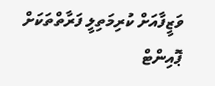ވަޒީފާއަށް ކުރިމަތިލީ ފަރާތްތަކަށް ޕޮއިންޓް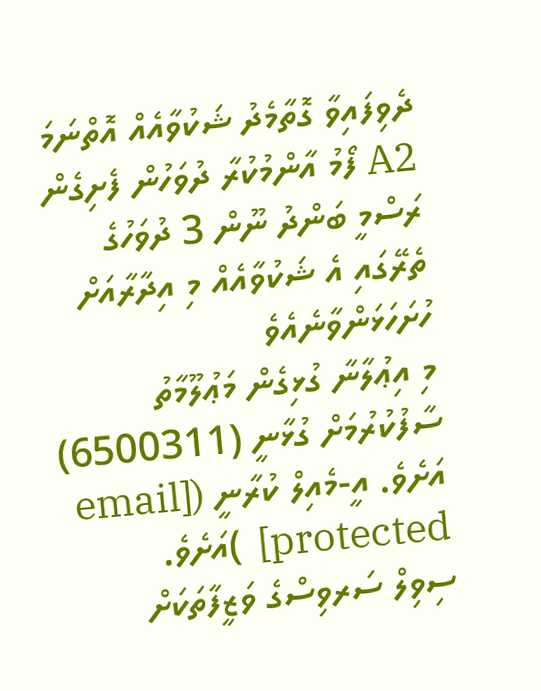ދެވިފައިވާ ގޮތާމެދު ޝަކުވާއެއް އޮތްނަމަ A2 ފޯމު އާންމުކުރާ ދުވަހުން ފެށިގެން ރަސްމީ ބަންދު ނޫން 3 ދުވަހުގެ ތެރޭގައި އެ ޝަކުވާއެއް މި އިދާރާއަށް ހުށަހަޅަންވާނެއެވެ
މި އިޢުލާނާ ގުޅިގެން މަޢުލޫމާތު ސާފުކުރުމަށް ގުޅާނީ (6500311) އަށެވެ. އީ-މެއިލް ކުރާނީ ([email protected]  )އަށެވެ.
ސިވިލް ސަރވިސްގެ ވަޒީފާތަކަށް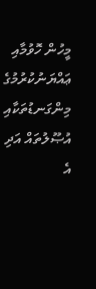މީހުން ހޮވުމާއި ޢައްޔަނުކުރުމުގެ މިންގަނޑުތަކާއި އުޞޫލުތައް އަދި އެ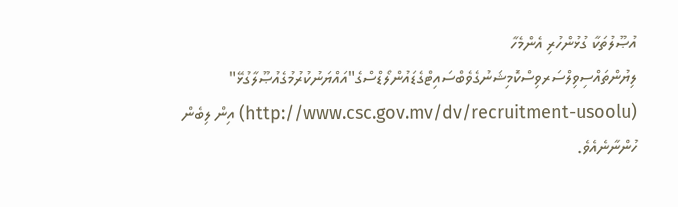އުޞޫލުތަކާ ގުޅުންހުރި އެންމެހާ ލިޔުންތައްސިވިލްސަރވިސްކޮމިޝަނުގެވެބްސައިޓްގެޑައުންލޯޑްސްގެ"އައްޔަނުކުރުމުގެއުޞޫލާގުޅޭ" (http://www.csc.gov.mv/dv/recruitment-usoolu) އިން ލިބެން ހުންނާނެއެވެ.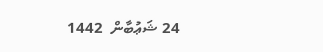24 ޝަޢުބާން  1442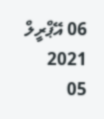06 އޭޕްރީލް   2021
05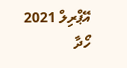އޭޕްރިލް 2021
ހޯދާ